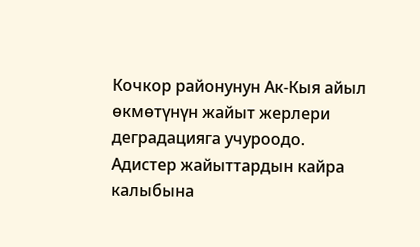Кочкор районунун Ак-Кыя айыл өкмөтүнүн жайыт жерлери деградацияга учуроодо. Адистер жайыттардын кайра калыбына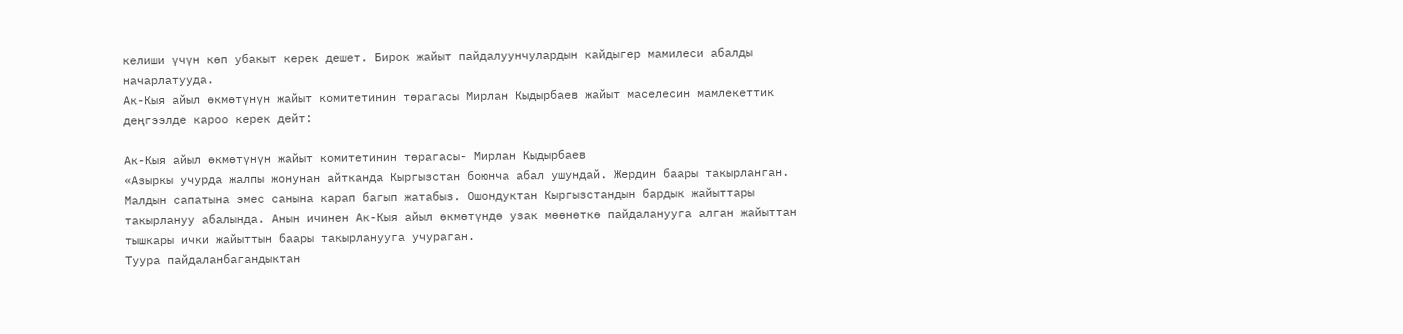келиши үчүн көп убакыт керек дешет. Бирок жайыт пайдалуунчулардын кайдыгер мамилеси абалды начарлатууда.
Ак-Кыя айыл өкмөтүнүн жайыт комитетинин төрагасы Мирлан Кыдырбаев жайыт маселесин мамлекеттик деңгээлде кароо керек дейт:

Ак-Кыя айыл өкмөтүнүн жайыт комитетинин төрагасы- Мирлан Кыдырбаев
«Азыркы учурда жалпы жонунан айтканда Кыргызстан боюнча абал ушундай. Жердин баары такырланган. Малдын сапатына эмес санына карап багып жатабыз. Ошондуктан Кыргызстандын бардык жайыттары такырлануу абалында. Анын ичинен Ак-Кыя айыл өкмөтүндө узак мөөнөткө пайдаланууга алган жайыттан тышкары ички жайыттын баары такырланууга учураган.
Туура пайдаланбагандыктан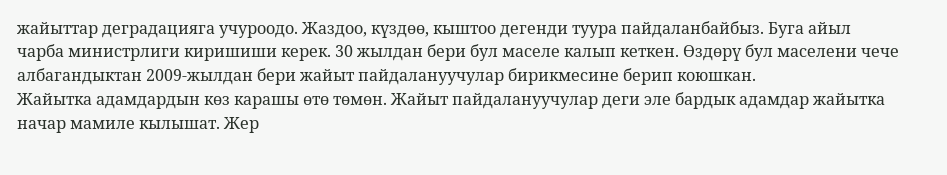жайыттар деградацияга учуроодо. Жаздоо, күздөө, кыштоо дегенди туура пайдаланбайбыз. Буга айыл чарба министрлиги киришиши керек. 30 жылдан бери бул маселе калып кеткен. Өздөрү бул маселени чече албагандыктан 2009-жылдан бери жайыт пайдалануучулар бирикмесине берип коюшкан.
Жайытка адамдардын көз карашы өтө төмөн. Жайыт пайдалануучулар деги эле бардык адамдар жайытка начар мамиле кылышат. Жер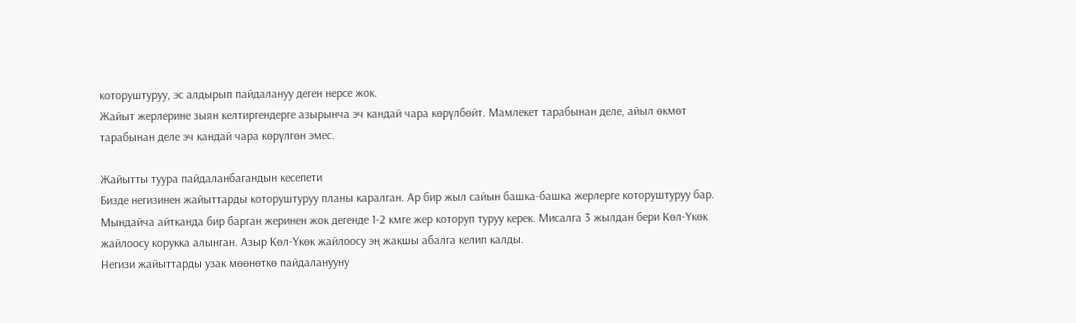которуштуруу, эс алдырып пайдалануу деген нерсе жок.
Жайыт жерлерине зыян келтиргендерге азырынча эч кандай чара көрүлбөйт. Мамлекет тарабынан деле, айыл өкмөт тарабынан деле эч кандай чара көрүлгөн эмес.

Жайытты туура пайдаланбагандын кесепети
Бизде негизинен жайыттарды которуштуруу планы каралган. Ар бир жыл сайын башка-башка жерлерге которуштуруу бар. Мындайча айтканда бир барган жеринен жок дегенде 1-2 кмге жер которуп туруу керек. Мисалга 3 жылдан бери Көл-Үкөк жайлоосу корукка алынган. Азыр Көл-Үкөк жайлоосу эң жакшы абалга келип калды.
Негизи жайыттарды узак мөөнөткө пайдаланууну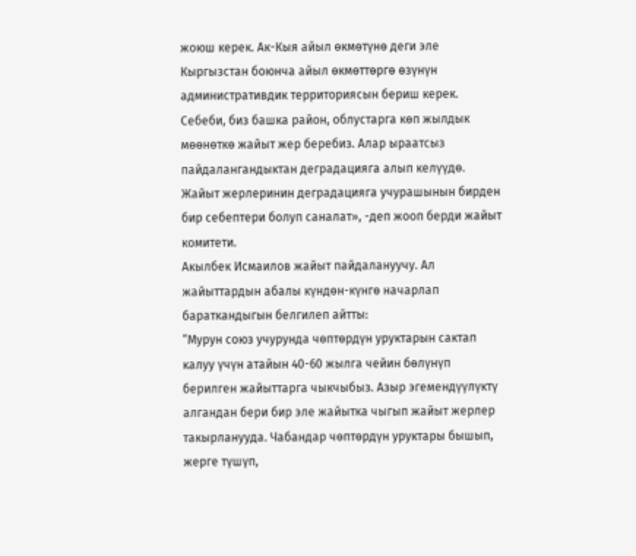жоюш керек. Ак-Кыя айыл өкмөтүнө деги эле Кыргызстан боюнча айыл өкмөттөргө өзүнүн административдик территориясын бериш керек. Себеби, биз башка район, облустарга көп жылдык мөөнөткө жайыт жер беребиз. Алар ыраатсыз пайдалангандыктан деградацияга алып келүүдө. Жайыт жерлеринин деградацияга учурашынын бирден бир себептери болуп саналат», -деп жооп берди жайыт комитети.
Акылбек Исмаилов жайыт пайдалануучу. Ал жайыттардын абалы күндөн-күнгө начарлап бараткандыгын белгилеп айтты:
“Мурун союз учурунда чөптөрдүн уруктарын сактап калуу үчүн атайын 40-60 жылга чейин бөлүнүп берилген жайыттарга чыкчыбыз. Азыр эгемендүүлүктү алгандан бери бир эле жайытка чыгып жайыт жерлер такырланууда. Чабандар чөптөрдүн уруктары бышып, жерге түшүп,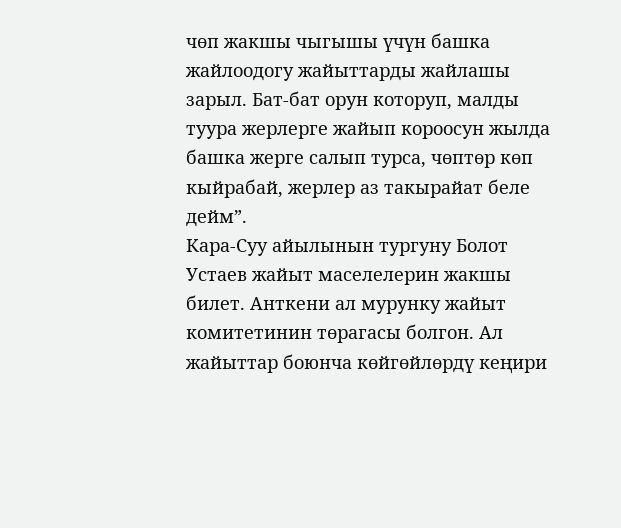чөп жакшы чыгышы үчүн башка жайлоодогу жайыттарды жайлашы зарыл. Бат-бат орун которуп, малды туура жерлерге жайып короосун жылда башка жерге салып турса, чөптөр көп кыйрабай, жерлер аз такырайат беле дейм”.
Кара-Суу айылынын тургуну Болот Устаев жайыт маселелерин жакшы билет. Анткени ал мурунку жайыт комитетинин төрагасы болгон. Ал жайыттар боюнча көйгөйлөрдү кеңири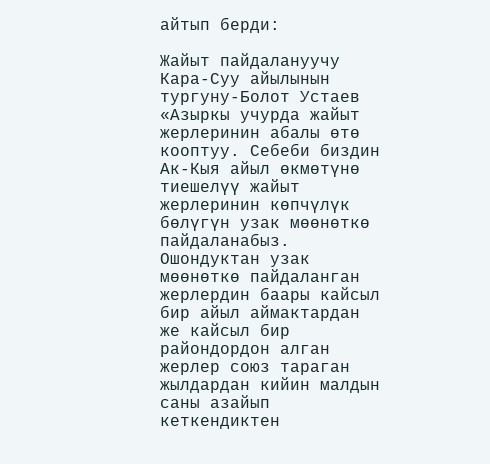айтып берди:

Жайыт пайдалануучу Кара-Суу айылынын тургуну-Болот Устаев
«Азыркы учурда жайыт жерлеринин абалы өтө кооптуу. Себеби биздин Ак-Кыя айыл өкмөтүнө тиешелүү жайыт жерлеринин көпчүлүк бөлүгүн узак мөөнөткө пайдаланабыз. Ошондуктан узак мөөнөткө пайдаланган жерлердин баары кайсыл бир айыл аймактардан же кайсыл бир райондордон алган жерлер союз тараган жылдардан кийин малдын саны азайып кеткендиктен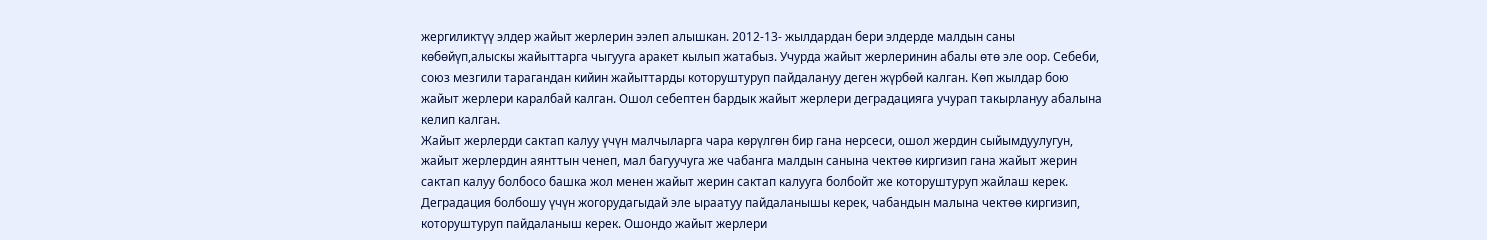жергиликтүү элдер жайыт жерлерин ээлеп алышкан. 2012-13- жылдардан бери элдерде малдын саны көбөйүп,алыскы жайыттарга чыгууга аракет кылып жатабыз. Учурда жайыт жерлеринин абалы өтө эле оор. Себеби, союз мезгили тарагандан кийин жайыттарды которуштуруп пайдалануу деген жүрбөй калган. Көп жылдар бою жайыт жерлери каралбай калган. Ошол себептен бардык жайыт жерлери деградацияга учурап такырлануу абалына келип калган.
Жайыт жерлерди сактап калуу үчүн малчыларга чара көрүлгөн бир гана нерсеси, ошол жердин сыйымдуулугун, жайыт жерлердин аянттын ченеп, мал багуучуга же чабанга малдын санына чектөө киргизип гана жайыт жерин сактап калуу болбосо башка жол менен жайыт жерин сактап калууга болбойт же которуштуруп жайлаш керек.
Деградация болбошу үчүн жогорудагыдай эле ыраатуу пайдаланышы керек, чабандын малына чектөө киргизип, которуштуруп пайдаланыш керек. Ошондо жайыт жерлери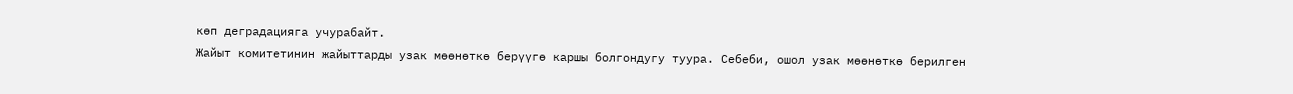көп деградацияга учурабайт.
Жайыт комитетинин жайыттарды узак мөөнөткө берүүгө каршы болгондугу туура. Себеби, ошол узак мөөнөткө берилген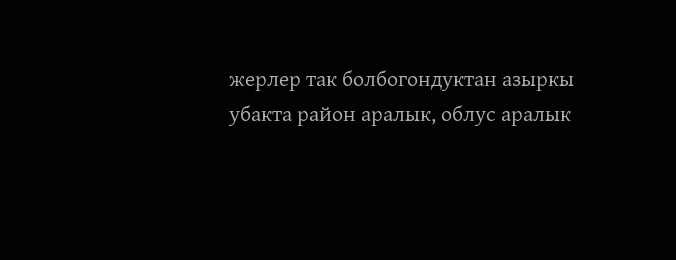жерлер так болбогондуктан азыркы убакта район аралык, облус аралык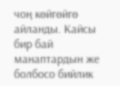чоң көйгөйгө айланды. Кайсы бир бай манаптардын же болбосо бийлик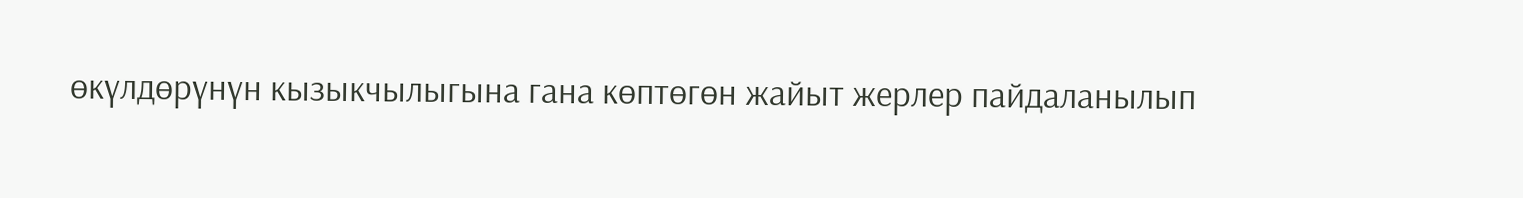өкүлдөрүнүн кызыкчылыгына гана көптөгөн жайыт жерлер пайдаланылып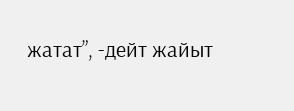жатат”, -дейт жайыт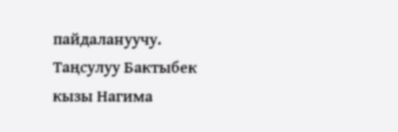пайдалануучу.
Таңсулуу Бактыбек кызы Нагима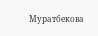Муратбекова